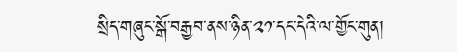སྲིད་གཞུང་སྒོ་བརྒྱབ་ནས་ཉིན་༢༡་དང་དེའི་ལ་གྱོང་གུན།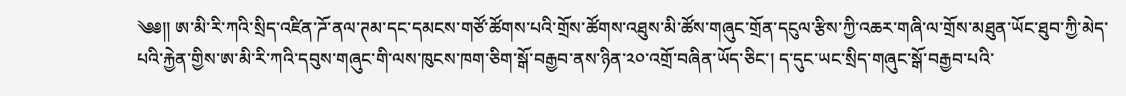༄༅།། ཨ་མི་རི་ཀའི་སྲིད་འཛིན་ཌོ་ནལ་ཊམ་དང་དམངས་གཙོ་ཚོགས་པའི་གྲོས་ཚོགས་འཐུས་མི་ཚོས་གཞུང་གྲོན་དངུལ་རྩིས་ཀྱི་འཆར་གཞི་ལ་གྲོས་མཐུན་ཡོང་ཐུབ་ཀྱི་མེད་པའི་རྐྱེན་གྱིས་ཨ་མི་རི་ཀའི་དབུས་གཞུང་གི་ལས་ཁུངས་ཁག་ཅིག་སྒོ་བརྒྱབ་ནས་ཉིན་༢༠་འགྲོ་བཞིན་ཡོད་ཅིང་། ད་དུང་ཡང་སྲིད་གཞུང་སྒོ་བརྒྱབ་པའི་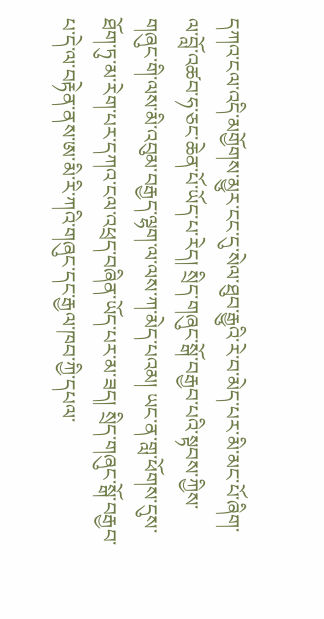དཀའ་ངལ་འདི་མགྱོགས་མྱུར་ངང་དུ་སེལ་ཐུབ་རྒྱུའི་རེ་བ་མེད་པར་མི་མང་པོ་ཞིག་ལ་བློ་འཚབ་ཧ་ཅང་ཆེན་པོ་ཡོད་པ་རེད། སྲིད་གཞུང་སྒོ་བརྒྱབ་པའི་སྟབས་ཀྱིས་གཞུང་གི་ལས་མི་འབུམ་བརྒྱད་ལྷག་ལ་ལས་ཀ་མེད་པའམ། ཡང་ན་གླ་ཕོགས་དུས་ཐོག་ཏུ་མ་རེག་པར་དཀའ་ངལ་འཕྲད་བཞིན་ཡོད་པར་མ་ཟད། སྲིད་གཞུང་སྒོ་བརྒྱབ་པ་དེ་ལ་བརྟེན་ནས་ཨ་མི་རི་ཀའི་གཞུང་དང་རྒྱལ་ཁབ་ཀྱི་དཔལ་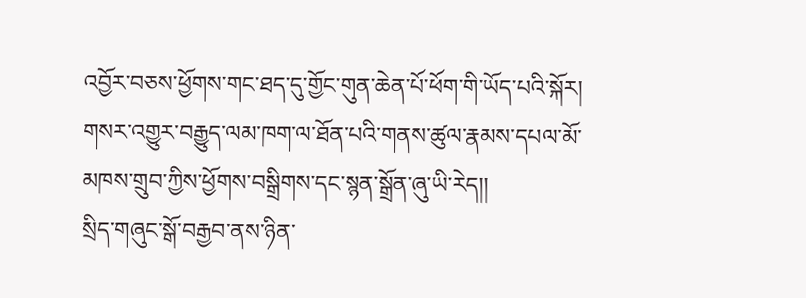འབྱོར་བཅས་ཕྱོགས་གང་ཐད་དུ་གྱོང་གུན་ཆེན་པོ་ཕོག་གི་ཡོད་པའི་སྐོར། གསར་འགྱུར་བརྒྱུད་ལམ་ཁག་ལ་ཐོན་པའི་གནས་ཚུལ་རྣམས་དཔལ་མོ་མཁས་གྲུབ་ཀྱིས་ཕྱོགས་བསྒྲིགས་དང་སྙན་སྒྲོན་ཞུ་ཡི་རེད།།
སྲིད་གཞུང་སྒོ་བརྒྱབ་ནས་ཉིན་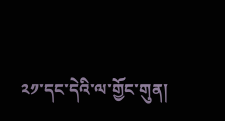༢༡་དང་དེའི་ལ་གྱོང་གུན།